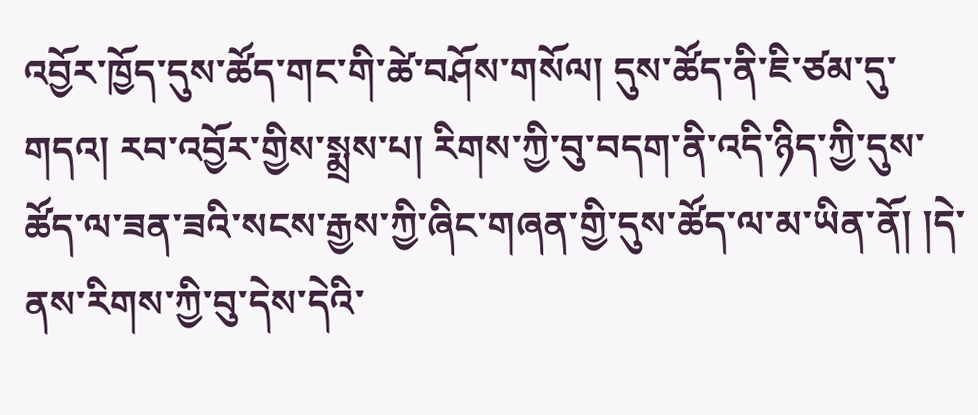འབྱོར་ཁྱོད་དུས་ཚོད་གང་གི་ཚེ་བཤོས་གསོལ། དུས་ཚོད་ནི་ཇི་ཙམ་དུ་གདའ། རབ་འབྱོར་གྱིས་སྨྲས་པ། རིགས་ཀྱི་བུ་བདག་ནི་འདི་ཉིད་ཀྱི་དུས་ཚོད་ལ་ཟན་ཟའི་སངས་རྒྱས་ཀྱི་ཞིང་གཞན་གྱི་དུས་ཚོད་ལ་མ་ཡིན་ནོ། །དེ་ནས་རིགས་ཀྱི་བུ་དེས་དེའི་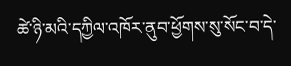ཚེ་ཉི་མའི་དཀྱིལ་འཁོར་ནུབ་ཕྱོགས་སུ་སོང་བ་དེ་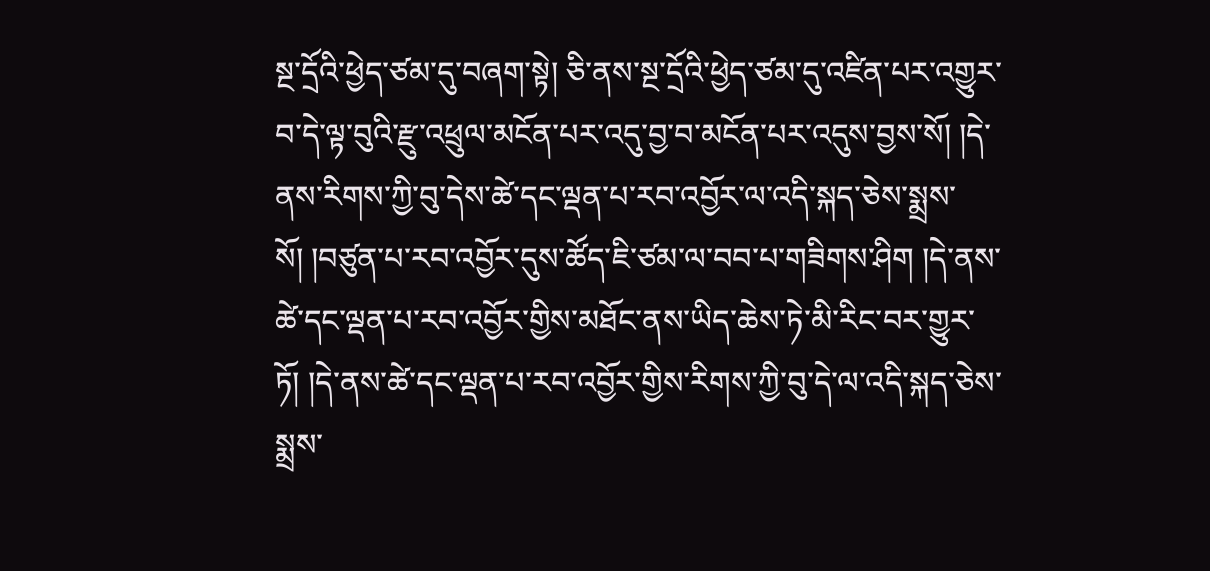སྔ་དྲོའི་ཕྱེད་ཙམ་དུ་བཞག་སྟེ། ཅི་ནས་སྔ་དྲོའི་ཕྱེད་ཙམ་དུ་འཛིན་པར་འགྱུར་བ་དེ་ལྟ་བུའི་རྫུ་འཕྲུལ་མངོན་པར་འདུ་བྱ་བ་མངོན་པར་འདུས་བྱས་སོ། །དེ་ནས་རིགས་ཀྱི་བུ་དེས་ཚེ་དང་ལྡན་པ་རབ་འབྱོར་ལ་འདི་སྐད་ཅེས་སྨྲས་སོ། །བཙུན་པ་རབ་འབྱོར་དུས་ཚོད་ཇི་ཙམ་ལ་བབ་པ་གཟིགས་ཤིག །དེ་ནས་ཚེ་དང་ལྡན་པ་རབ་འབྱོར་གྱིས་མཐོང་ནས་ཡིད་ཆེས་ཏེ་མི་རིང་བར་གྱུར་ཏོ། །དེ་ནས་ཚེ་དང་ལྡན་པ་རབ་འབྱོར་གྱིས་རིགས་ཀྱི་བུ་དེ་ལ་འདི་སྐད་ཅེས་སྨྲས་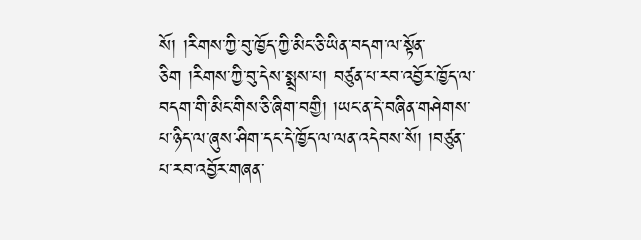སོ། །རིགས་ཀྱི་བུ་ཁྱོད་ཀྱི་མིང་ཅི་ཡིན་བདག་ལ་སྟོན་ཅིག །རིགས་ཀྱི་བུ་དེས་སྨྲས་པ། བཙུན་པ་རབ་འབྱོར་ཁྱོད་ལ་བདག་གི་མིང་གིས་ཅི་ཞིག་བགྱི། །ཡང་ན་དེ་བཞིན་གཤེགས་པ་ཉིད་ལ་ཞུས་ཤིག་དང་དེ་ཁྱོད་ལ་ལན་འདེབས་སོ། །བཙུན་པ་རབ་འབྱོར་གཞན་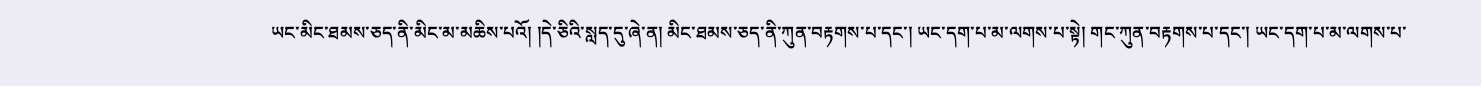ཡང་མིང་ཐམས་ཅད་ནི་མིང་མ་མཆིས་པའོ། །དེ་ཅིའི་སླད་དུ་ཞེ་ན། མིང་ཐམས་ཅད་ནི་ཀུན་བརྟགས་པ་དང་། ཡང་དག་པ་མ་ལགས་པ་སྟེ། གང་ཀུན་བརྟགས་པ་དང་། ཡང་དག་པ་མ་ལགས་པ་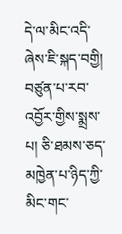དེ་ལ་མིང་འདི་ཞེས་ཇི་སྐད་བགྱི། བཙུན་པ་རབ་འབྱོར་གྱིས་སྨྲས་པ། ཅི་ཐམས་ཅད་མཁྱེན་པ་ཉིད་ཀྱི་མིང་གང་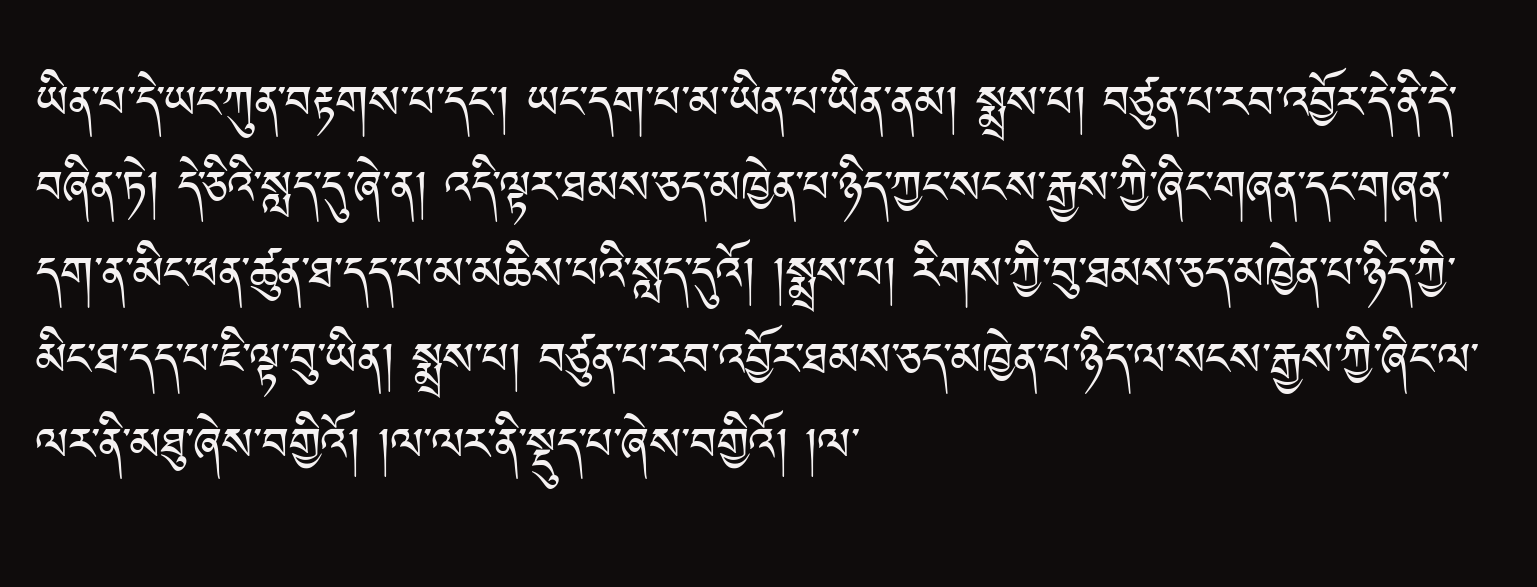ཡིན་པ་དེ་ཡང་ཀུན་བརྟགས་པ་དང་། ཡང་དག་པ་མ་ཡིན་པ་ཡིན་ནམ། སྨྲས་པ། བཙུན་པ་རབ་འབྱོར་དེ་ནི་དེ་བཞིན་ཏེ། དེ་ཅིའི་སླད་དུ་ཞེ་ན། འདི་ལྟར་ཐམས་ཅད་མཁྱེན་པ་ཉིད་ཀྱང་སངས་རྒྱས་ཀྱི་ཞིང་གཞན་དང་གཞན་དག་ན་མིང་ཕན་ཚུན་ཐ་དད་པ་མ་མཆིས་པའི་སླད་དུའོ། །སྨྲས་པ། རིགས་ཀྱི་བུ་ཐམས་ཅད་མཁྱེན་པ་ཉིད་ཀྱི་མིང་ཐ་དད་པ་ཇི་ལྟ་བུ་ཡིན། སྨྲས་པ། བཙུན་པ་རབ་འབྱོར་ཐམས་ཅད་མཁྱེན་པ་ཉིད་ལ་སངས་རྒྱས་ཀྱི་ཞིང་ལ་ལར་ནི་མཐུ་ཞེས་བགྱིའོ། །ལ་ལར་ནི་སྡུད་པ་ཞེས་བགྱིའོ། །ལ་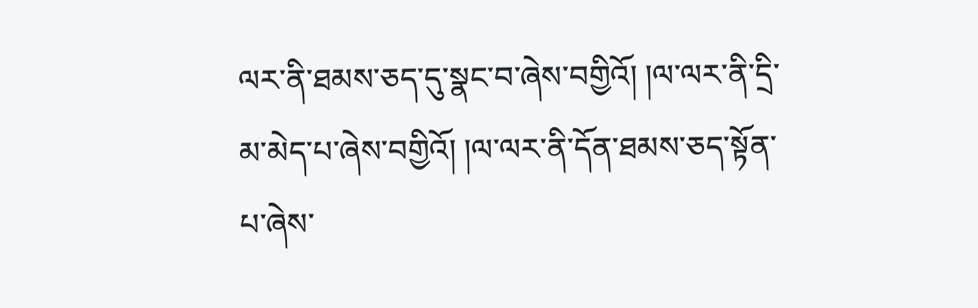ལར་ནི་ཐམས་ཅད་དུ་སྣང་བ་ཞེས་བགྱིའོ། །ལ་ལར་ནི་དྲི་མ་མེད་པ་ཞེས་བགྱིའོ། །ལ་ལར་ནི་དོན་ཐམས་ཅད་སྟོན་པ་ཞེས་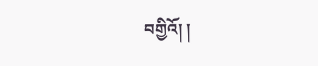བགྱིའོ། །